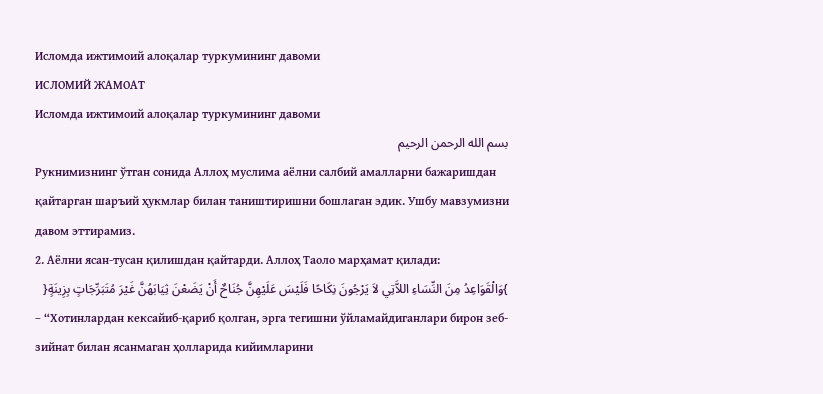Исломда ижтимоий алоқалар туркумининг давоми
ИСЛОМИЙ ЖАМОАТ
Исломда ижтимоий алоқалар туркумининг давоми
بسم الله الرحمن الرحيم
Рукнимизнинг ўтган сонида Аллоҳ муслима аёлни салбий амалларни бажаришдан қайтарган шаръий ҳукмлар билан таништиришни бошлаган эдик. Ушбу мавзумизни давом эттирамиз.
2. Аёлни ясан-тусан қилишдан қайтарди. Аллоҳ Таоло марҳамат қилади:
}وَالْقَوَاعِدُ مِنَ النِّسَاءِ اللاَّتِي لاَ يَرْجُونَ نِكَاحًا فَلَيْسَ عَلَيْهِنَّ جُنَاحٌ أَنْ يَضَعْنَ ثِيَابَهُنَّ غَيْرَ مُتَبَرِّجَاتٍ بِزِينَةٍ{
– “Хотинлардан кексайиб-қариб қолган, эрга тегишни ўйламайдиганлари бирон зеб-зийнат билан ясанмаган ҳолларида кийимларини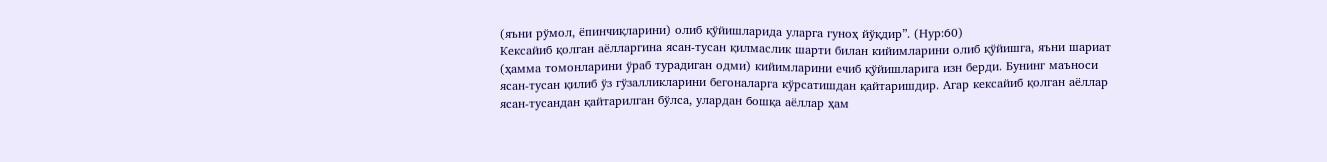(яъни рўмол, ёпинчиқларини) олиб қўйишларида уларга гуноҳ йўқдир”. (Нур:60)
Кексайиб қолган аёлларгина ясан-тусан қилмаслик шарти билан кийимларини олиб қўйишга, яъни шариат (ҳамма томонларини ўраб турадиган одми) кийимларини ечиб қўйишларига изн берди. Бунинг маъноси ясан-тусан қилиб ўз гўзалликларини бегоналарга кўрсатишдан қайтаришдир. Агар кексайиб қолган аёллар ясан-тусандан қайтарилган бўлса, улардан бошқа аёллар ҳам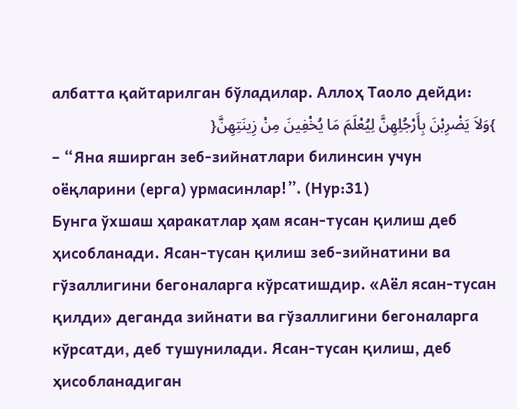албатта қайтарилган бўладилар. Аллоҳ Таоло дейди:
}وَلاَ يَضْرِبْنَ بِأَرْجُلِهِنَّ لِيُعْلَمَ مَا يُخْفِينَ مِنْ زِينَتِهِنَّ{
– “Яна яширган зеб-зийнатлари билинсин учун оёқларини (ерга) урмасинлар!”. (Нур:31)
Бунга ўхшаш ҳаракатлар ҳам ясан-тусан қилиш деб ҳисобланади. Ясан-тусан қилиш зеб-зийнатини ва гўзаллигини бегоналарга кўрсатишдир. «Аёл ясан-тусан қилди» деганда зийнати ва гўзаллигини бегоналарга кўрсатди, деб тушунилади. Ясан-тусан қилиш, деб ҳисобланадиган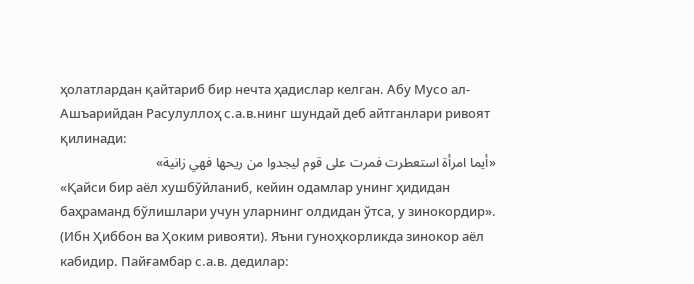ҳолатлардан қайтариб бир нечта ҳадислар келган. Абу Мусо ал-Ашъарийдан Расулуллоҳ с.а.в.нинг шундай деб айтганлари ривоят қилинади:
«أيما امرأة استعطرت فمرت على قوم ليجدوا من ريحها فهي زانية»
«Қайси бир аёл хушбўйланиб, кейин одамлар унинг ҳидидан баҳраманд бўлишлари учун уларнинг олдидан ўтса, у зинокордир». (Ибн Ҳиббон ва Ҳоким ривояти). Яъни гуноҳкорликда зинокор аёл кабидир. Пайғамбар с.а.в. дедилар: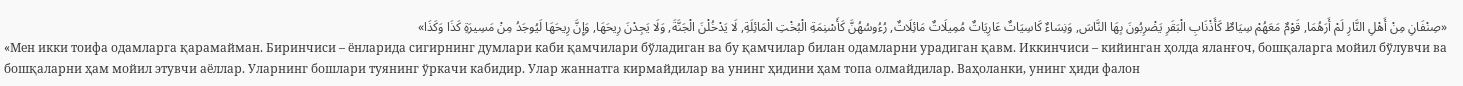«صِنْفَانِ مِنْ أَهْلِ النَّارِ لَمْ أَرَهُمَا, قَوْمٌ مَعَهُمْ سِيَاطٌ كَأَذْنَابِ الْبَقَرِ يَضْرِبُونَ بِهَا النَّاسَ, وَنِسَاءٌ كَاسِيَاتٌ عَارِيَاتٌ مُمِيلَاتٌ مَائِلَاتٌ, رُءُوسُهُنَّ كَأَسْنِمَةِ الْبُخْتِ الْمَائِلَةِ, لَا يَدْخُلْنَ الْجَنَّةَ, وَلَا يَجِدْنَ رِيحَهَا, وَإِنَّ رِيحَهَا لَيُوجَدُ مِنْ مَسِيرَةِ كَذَا وَكَذَا»
«Мен икки тоифа одамларга қарамайман. Биринчиси – ёнларида сигирнинг думлари каби қамчилари бўладиган ва бу қамчилар билан одамларни урадиган қавм. Иккинчиси – кийинган ҳолда яланғоч, бошқаларга мойил бўлувчи ва бошқаларни ҳам мойил этувчи аёллар. Уларнинг бошлари туянинг ўркачи кабидир. Улар жаннатга кирмайдилар ва унинг ҳидини ҳам топа олмайдилар. Ваҳоланки, унинг ҳиди фалон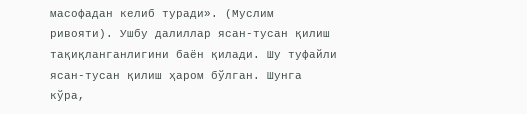масофадан келиб туради». (Муслим ривояти). Ушбу далиллар ясан-тусан қилиш тақиқланганлигини баён қилади. Шу туфайли ясан-тусан қилиш ҳаром бўлган. Шунга кўра,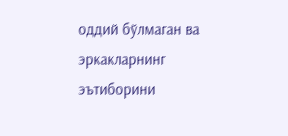оддий бўлмаган ва эркакларнинг эътиборини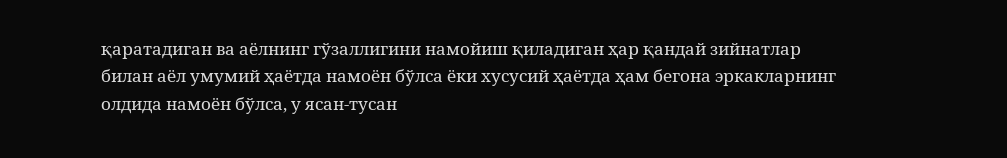қаратадиган ва аёлнинг гўзаллигини намойиш қиладиган ҳар қандай зийнатлар билан аёл умумий ҳаётда намоён бўлса ёки хусусий ҳаётда ҳам бегона эркакларнинг олдида намоён бўлса, у ясан-тусан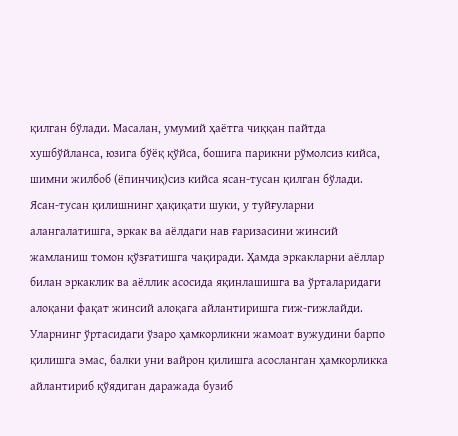қилган бўлади. Масалан, умумий ҳаётга чиққан пайтда хушбўйланса, юзига бўёқ қўйса, бошига парикни рўмолсиз кийса, шимни жилбоб (ёпинчиқ)сиз кийса ясан-тусан қилган бўлади.
Ясан-тусан қилишнинг ҳақиқати шуки, у туйғуларни алангалатишга, эркак ва аёлдаги нав ғаризасини жинсий жамланиш томон қўзғатишга чақиради. Ҳамда эркакларни аёллар билан эркаклик ва аёллик асосида яқинлашишга ва ўрталаридаги алоқани фақат жинсий алоқага айлантиришга гиж-гижлайди. Уларнинг ўртасидаги ўзаро ҳамкорликни жамоат вужудини барпо қилишга эмас, балки уни вайрон қилишга асосланган ҳамкорликка айлантириб қўядиган даражада бузиб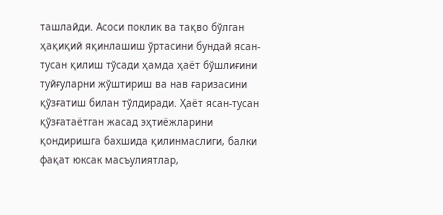ташлайди. Асоси поклик ва тақво бўлган ҳақиқий яқинлашиш ўртасини бундай ясан-тусан қилиш тўсади ҳамда ҳаёт бўшлиғини туйғуларни жўштириш ва нав ғаризасини қўзғатиш билан тўлдиради. Ҳаёт ясан-тусан қўзғатаётган жасад эҳтиёжларини қондиришга бахшида қилинмаслиги, балки фақат юксак масъулиятлар,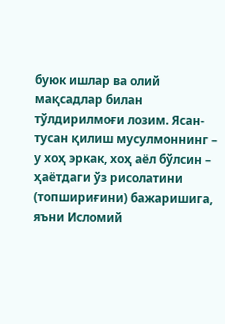буюк ишлар ва олий мақсадлар билан тўлдирилмоғи лозим. Ясан-тусан қилиш мусулмоннинг – у хоҳ эркак, хоҳ аёл бўлсин – ҳаётдаги ўз рисолатини (топшириғини) бажаришига, яъни Исломий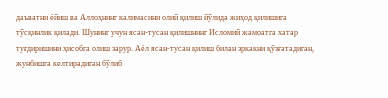даъватни ёйиш ва Аллоҳнинг калимасини олий қилиш йўлида жиҳод қилишига тўсқинлик қилади. Шунинг учун ясан-тусан қилишнинг Исломий жамоатга хатар туғдиришини ҳисобга олиш зарур. Аёл ясан-тусан қилиш билан эркакни қўзғатадиган, жунбишга келтирадиган бўлиб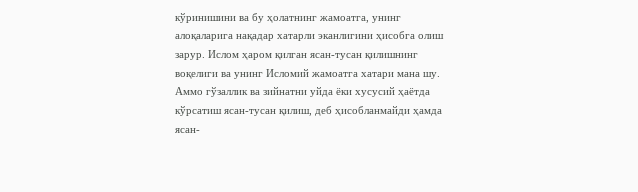кўринишини ва бу ҳолатнинг жамоатга, унинг алоқаларига нақадар хатарли эканлигини ҳисобга олиш зарур. Ислом ҳаром қилган ясан-тусан қилишнинг воқелиги ва унинг Исломий жамоатга хатари мана шу. Аммо гўзаллик ва зийнатни уйда ёки хусусий ҳаётда кўрсатиш ясан-тусан қилиш, деб ҳисобланмайди ҳамда ясан-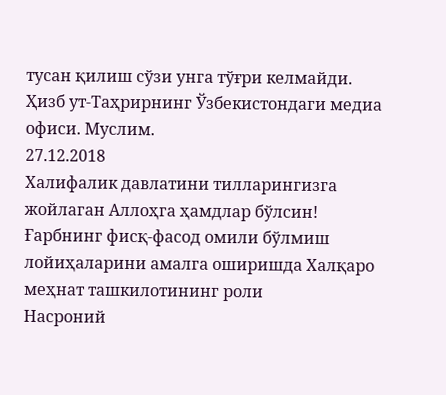тусан қилиш сўзи унга тўғри келмайди.
Ҳизб ут-Таҳрирнинг Ўзбекистондаги медиа офиси. Муслим.
27.12.2018
Халифалик давлатини тилларингизга жойлаган Аллоҳга ҳамдлар бўлсин!
Ғарбнинг фисқ-фасод омили бўлмиш лойиҳаларини амалга оширишда Халқаро меҳнат ташкилотининг роли
Насроний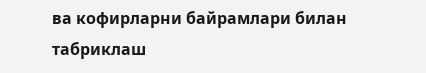ва кофирларни байрамлари билан табриклаш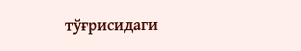тўғрисидаги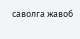саволга жавоб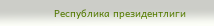Республика президентлиги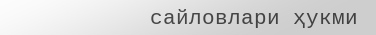сайловлари ҳукми